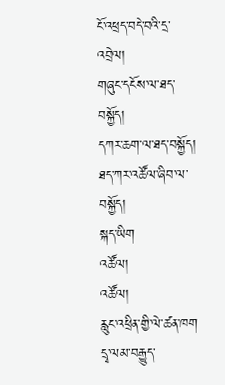ངོ་འཕྲད་བདེ་བའི་དྲ་འབྲེལ།
གཞུང་དངོས་ལ་ཐད་བསྐྱོད།
དཀར་ཆག་ལ་ཐད་བསྐྱོད།
ཐད་ཀར་འཚོལ་ཞིབ་ལ་བསྐྱོད།
སྐད་ཡིག
འཚོལ།
འཚོལ།
རླུང་འཕྲིན་གྱི་ལེ་ཚན་ཁག
དྲྭ་ལམ་བརྒྱུད་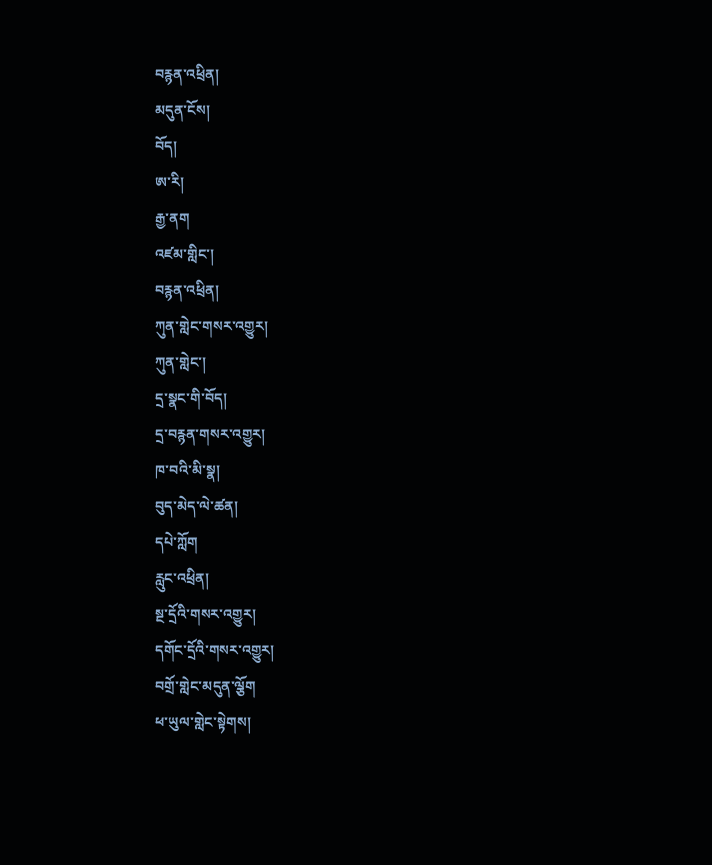བརྙན་འཕྲིན།
མདུན་ངོས།
བོད།
ཨ་རི།
རྒྱ་ནག
འཛམ་གླིང་།
བརྙན་འཕྲིན།
ཀུན་གླེང་གསར་འགྱུར།
ཀུན་གླེང་།
དྲ་སྣང་གི་བོད།
དྲ་བརྙན་གསར་འགྱུར།
ཁ་བའི་མི་སྣ།
བུད་མེད་ལེ་ཚན།
དཔེ་ཀློག
རླུང་འཕྲིན།
སྔ་དྲོའི་གསར་འགྱུར།
དགོང་དྲོའི་གསར་འགྱུར།
བགྲོ་གླེང་མདུན་ལྕོག
ཕ་ཡུལ་གླེང་སྟེགས།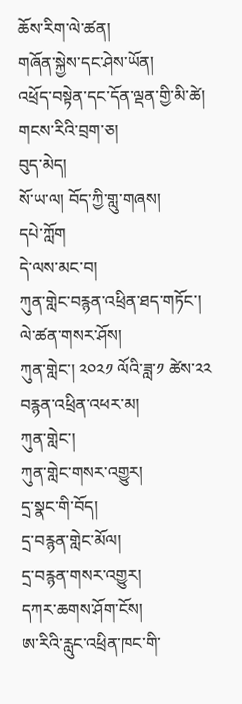ཆོས་རིག་ལེ་ཚན།
གཞོན་སྐྱེས་དང་ཤེས་ཡོན།
འཕྲོད་བསྟེན་དང་དོན་ལྡན་གྱི་མི་ཚེ།
གངས་རིའི་བྲག་ཅ།
བུད་མེད།
སོ་ཡ་ལ། བོད་ཀྱི་གླུ་གཞས།
དཔེ་ཀློག
དེ་ལས་མང་བ།
ཀུན་གླེང་བརྙན་འཕྲིན་ཐད་གཏོང་།
ལེ་ཚན་གསར་ཤོས།
ཀུན་གླེང་། ༢༠༢༡ ལོའི་ཟླ་༡ ཚེས་༢༢
བརྙན་འཕྲིན་འཕར་མ།
ཀུན་གླེང་།
ཀུན་གླེང་གསར་འགྱུར།
དྲ་སྣང་གི་བོད།
དྲ་བརྙན་གླེང་མོལ།
དྲ་བརྙན་གསར་འགྱུར།
དཀར་ཆགས་ཤོག་ངོས།
ཨ་རིའི་རླུང་འཕྲིན་ཁང་གི་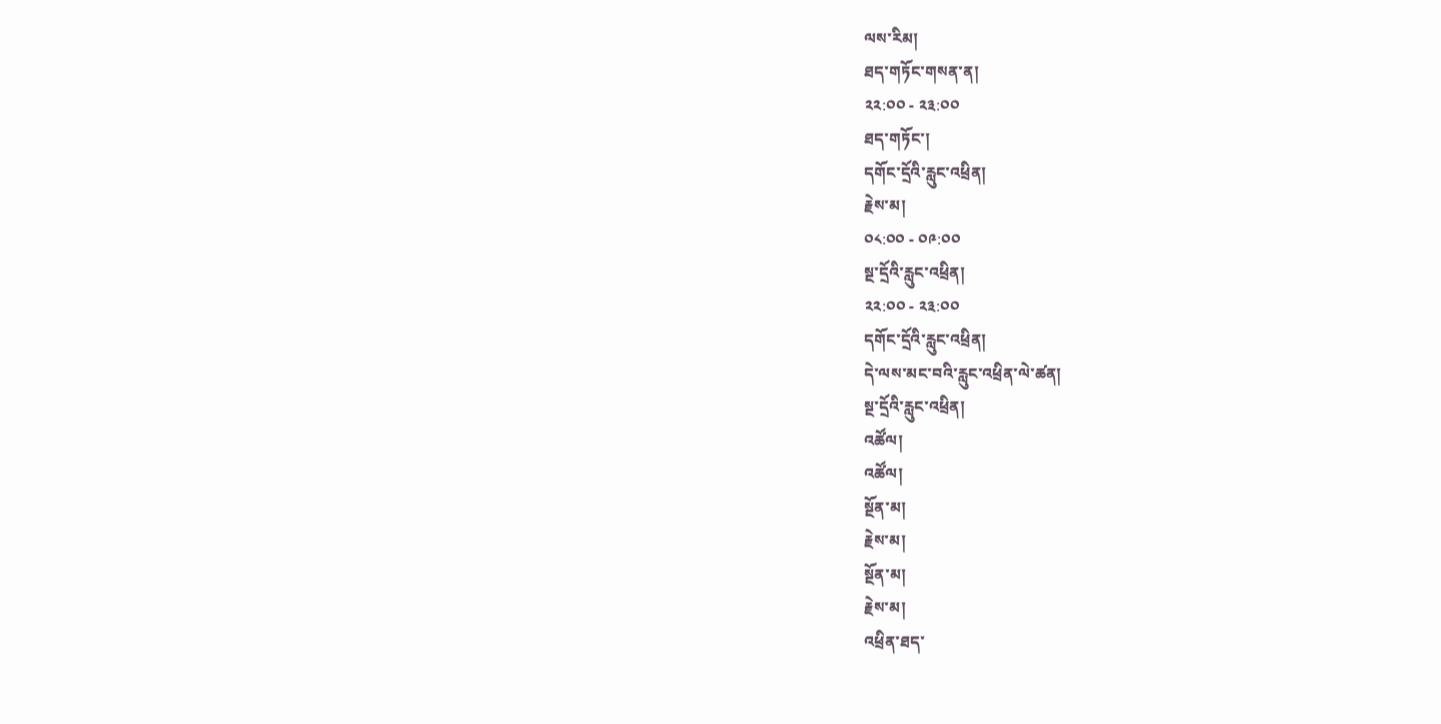ལས་རིམ།
ཐད་གཏོང་གསན་ན།
༢༢:༠༠ - ༢༣:༠༠
ཐད་གཏོང་།
དགོང་དྲོའི་རླུང་འཕྲིན།
རྗེས་མ།
༠༨:༠༠ - ༠༩:༠༠
སྔ་དྲོའི་རླུང་འཕྲིན།
༢༢:༠༠ - ༢༣:༠༠
དགོང་དྲོའི་རླུང་འཕྲིན།
དེ་ལས་མང་བའི་རླུང་འཕྲིན་ལེ་ཚན།
སྔ་དྲོའི་རླུང་འཕྲིན།
འཚོལ།
འཚོལ།
སྔོན་མ།
རྗེས་མ།
སྔོན་མ།
རྗེས་མ།
འཕྲིན་ཐད་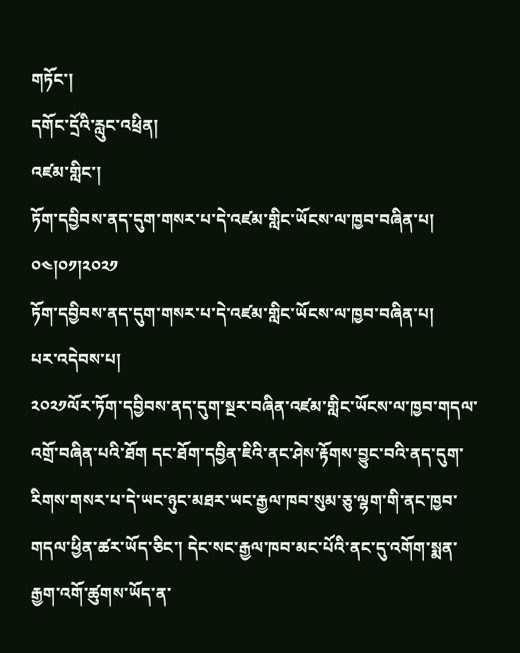གཏོང་།
དགོང་དྲོའི་རླུང་འཕྲིན།
འཛམ་གླིང་།
ཏོག་དབྱིབས་ནད་དུག་གསར་པ་དེ་འཛམ་གླིང་ཡོངས་ལ་ཁྱབ་བཞིན་པ།
༠༤།༠༡།༢༠༢༡
ཏོག་དབྱིབས་ནད་དུག་གསར་པ་དེ་འཛམ་གླིང་ཡོངས་ལ་ཁྱབ་བཞིན་པ།
པར་འདེབས་པ།
༢༠༢༡ལོར་ཏོག་དབྱིབས་ནད་དུག་སྔར་བཞིན་འཛམ་གླིང་ཡོངས་ལ་ཁྱབ་གདལ་འགྲོ་བཞིན་པའི་ཐོག དང་ཐོག་དབྱིན་ཇིའི་ནང་ཤེས་རྟོགས་བྱུང་བའི་ནད་དུག་རིགས་གསར་པ་དེ་ཡང་ཉུང་མཐར་ཡང་རྒྱལ་ཁབ་སུམ་ཅུ་ལྷག་གི་ནང་ཁྱབ་གདལ་ཕྱིན་ཚར་ཡོད་ཅིང་། དེང་སང་རྒྱལ་ཁབ་མང་པོའི་ནང་དུ་འགོག་སྨན་རྒྱག་འགོ་ཚུགས་ཡོད་ན་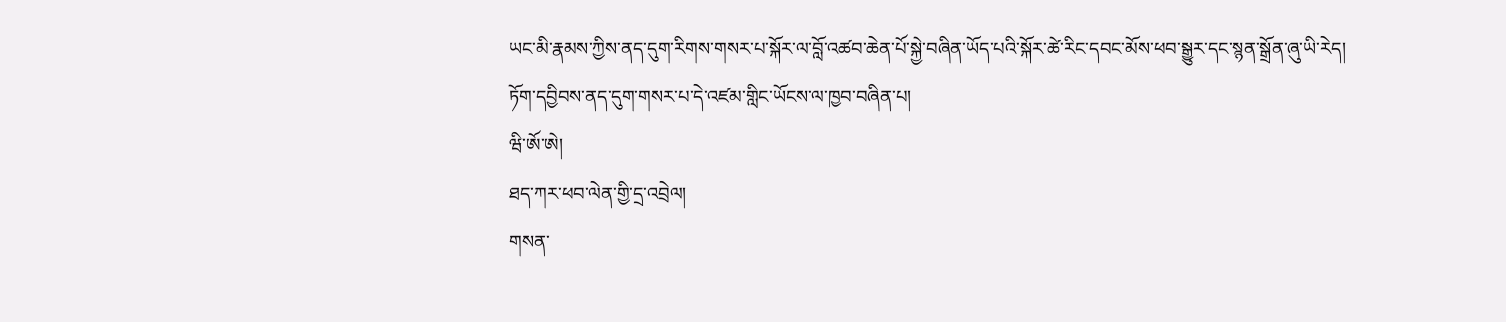ཡང་མི་རྣམས་ཀྱིས་ནད་དུག་རིགས་གསར་པ་སྐོར་ལ་བློ་འཚབ་ཆེན་པོ་སྐྱེ་བཞིན་ཡོད་པའི་སྐོར་ཚེ་རིང་དབང་མོས་ཕབ་སྒྱུར་དང་སྙན་སྒྲོན་ཞུ་ཡི་རེད།
ཏོག་དབྱིབས་ནད་དུག་གསར་པ་དེ་འཛམ་གླིང་ཡོངས་ལ་ཁྱབ་བཞིན་པ།
ཝི་ཨོ་ཨེ།
ཐད་ཀར་ཕབ་ལེན་གྱི་དྲ་འབྲེལ།
གསན་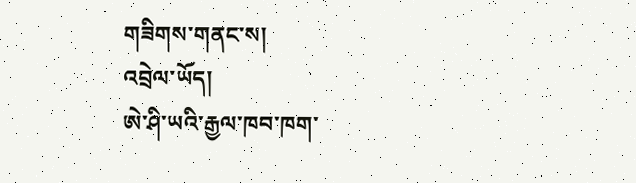གཟིགས་གནང་ས།
འབྲེལ་ཡོད།
ཨེ་ཤི་ཡའི་རྒྱལ་ཁབ་ཁག་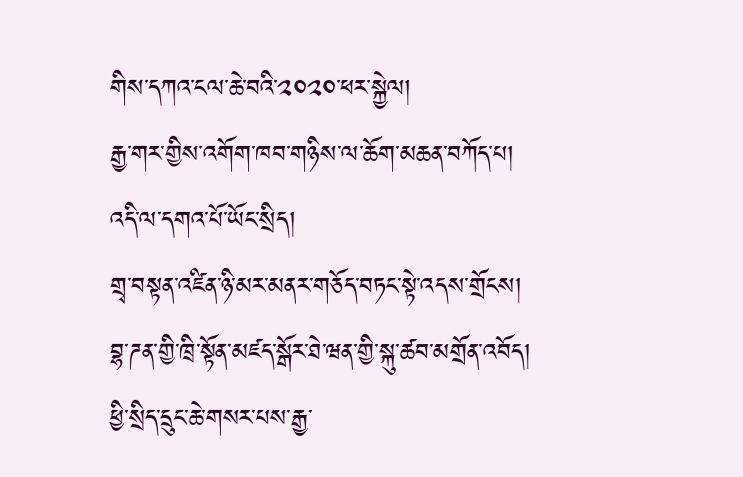གིས་དཀའ་ངལ་ཆེ་བའི་༢༠༢༠་ཕར་སྐྱེལ།
རྒྱ་གར་གྱིས་འགོག་ཁབ་གཉིས་ལ་ཆོག་མཆན་བཀོད་པ།
འདི་ལ་དགའ་པོ་ཡོང་སྲིད།
གྲྭ་བསྟན་འཛིན་ཉི་མར་མནར་གཅོད་བཏང་སྟེ་འདས་གྲོངས།
བྷ་ཌན་གྱི་ཁྲི་སྟོན་མཛད་སྒོར་ཐེ་ཝན་གྱི་སྐུ་ཚབ་མགྲོན་འབོད།
ཕྱི་སྲིད་དྲུང་ཆེ་གསར་པས་རྒྱ་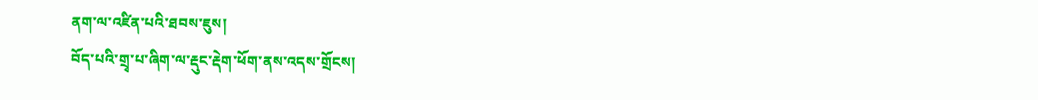ནག་ལ་འཛིན་པའི་ཐབས་ཇུས།
བོད་པའི་གྲྭ་པ་ཞིག་ལ་རྡུང་རྡེག་ཕོག་ནས་འདས་གྲོངས།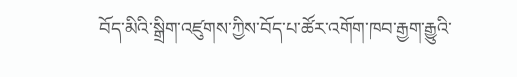བོད་མིའི་སྒྲིག་འཛུགས་ཀྱིས་བོད་པ་ཚོར་འགོག་ཁབ་རྒྱག་རྒྱུའི་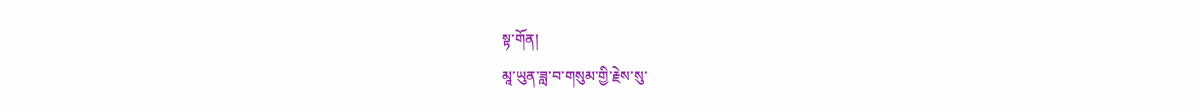སྟ་གོན།
མཱ་ཡུན་ཟླ་བ་གསུམ་གྱི་རྗེས་སུ་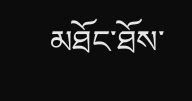མཐོང་ཐོས་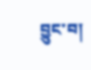བྱུང་བ།